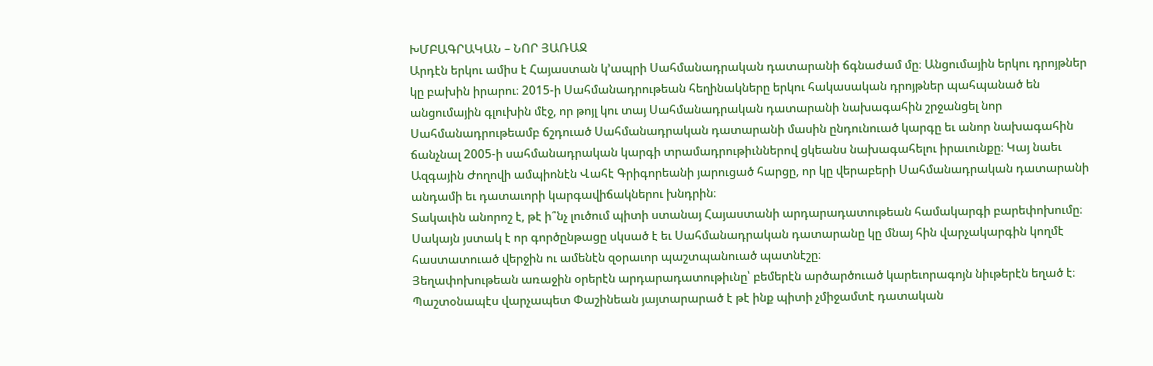ԽՄԲԱԳՐԱԿԱՆ – ՆՈՐ ՅԱՌԱՋ
Արդէն երկու ամիս է Հայաստան կ՚ապրի Սահմանադրական դատարանի ճգնաժամ մը։ Անցումային երկու դրոյթներ կը բախին իրարու։ 2015-ի Սահմանադրութեան հեղինակները երկու հակասական դրոյթներ պահպանած են անցումային գլուխին մէջ, որ թոյլ կու տայ Սահմանադրական դատարանի նախագահին շրջանցել նոր Սահմանադրութեամբ ճշդուած Սահմանադրական դատարանի մասին ընդունուած կարգը եւ անոր նախագահին ճանչնալ 2005-ի սահմանադրական կարգի տրամադրութիւններով ցկեանս նախագահելու իրաւունքը։ Կայ նաեւ Ազգային Ժողովի ամպիոնէն Վահէ Գրիգորեանի յարուցած հարցը, որ կը վերաբերի Սահմանադրական դատարանի անդամի եւ դատաւորի կարգավիճակներու խնդրին։
Տակաւին անորոշ է, թէ ի՞նչ լուծում պիտի ստանայ Հայաստանի արդարադատութեան համակարգի բարեփոխումը։ Սակայն յստակ է որ գործընթացը սկսած է եւ Սահմանադրական դատարանը կը մնայ հին վարչակարգին կողմէ հաստատուած վերջին ու ամենէն զօրաւոր պաշտպանուած պատնէշը։
Յեղափոխութեան առաջին օրերէն արդարադատութիւնը՝ բեմերէն արծարծուած կարեւորագոյն նիւթերէն եղած է։ Պաշտօնապէս վարչապետ Փաշինեան յայտարարած է թէ ինք պիտի չմիջամտէ դատական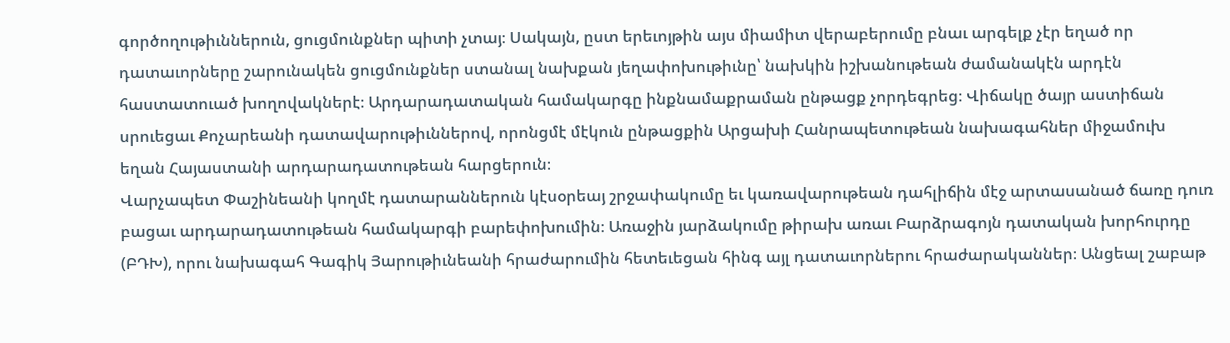գործողութիւններուն, ցուցմունքներ պիտի չտայ։ Սակայն, ըստ երեւոյթին այս միամիտ վերաբերումը բնաւ արգելք չէր եղած որ դատաւորները շարունակեն ցուցմունքներ ստանալ նախքան յեղափոխութիւնը՝ նախկին իշխանութեան ժամանակէն արդէն հաստատուած խողովակներէ։ Արդարադատական համակարգը ինքնամաքրաման ընթացք չորդեգրեց։ Վիճակը ծայր աստիճան սրուեցաւ Քոչարեանի դատավարութիւններով, որոնցմէ մէկուն ընթացքին Արցախի Հանրապետութեան նախագահներ միջամուխ եղան Հայաստանի արդարադատութեան հարցերուն։
Վարչապետ Փաշինեանի կողմէ դատարաններուն կէսօրեայ շրջափակումը եւ կառավարութեան դահլիճին մէջ արտասանած ճառը դուռ բացաւ արդարադատութեան համակարգի բարեփոխումին։ Առաջին յարձակումը թիրախ առաւ Բարձրագոյն դատական խորհուրդը (ԲԴԽ), որու նախագահ Գագիկ Յարութիւնեանի հրաժարումին հետեւեցան հինգ այլ դատաւորներու հրաժարականներ։ Անցեալ շաբաթ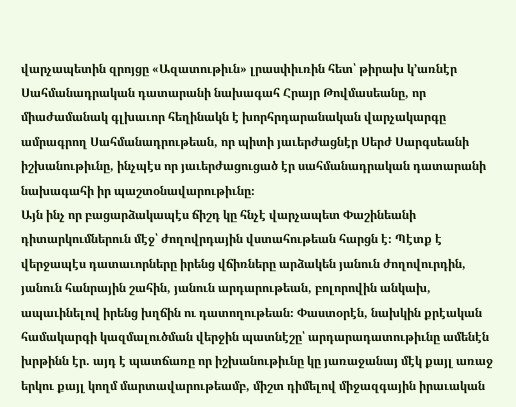վարչապետին զրոյցը «Ազատութիւն» լրասփիւռին հետ՝ թիրախ կ՚առնէր Սահմանադրական դատարանի նախագահ Հրայր Թովմասեանը, որ միաժամանակ գլխաւոր հեղինակն է խորհրդարանական վարչակարգը ամրագրող Սահմանադրութեան, որ պիտի յաւերժացնէր Սերժ Սարգսեանի իշխանութիւնը, ինչպէս որ յաւերժացուցած էր սահմանադրական դատարանի նախագահի իր պաշտօնավարութիւնը։
Այն ինչ որ բացարձակապէս ճիշդ կը հնչէ վարչապետ Փաշինեանի դիտարկումներուն մէջ՝ ժողովրդային վստահութեան հարցն է։ Պէտք է վերջապէս դատաւորները իրենց վճիռները արձակեն յանուն ժողովուրդին, յանուն հանրային շահին, յանուն արդարութեան, բոլորովին անկախ, ապաւինելով իրենց խղճին ու դատողութեան։ Փաստօրէն, նախկին քրէական համակարգի կազմալուծման վերջին պատնէշը՝ արդարադատութիւնը ամենէն խրթինն էր. այդ է պատճառը որ իշխանութիւնը կը յառաջանայ մէկ քայլ առաջ երկու քայլ կողմ մարտավարութեամբ, միշտ դիմելով միջազգային իրաւական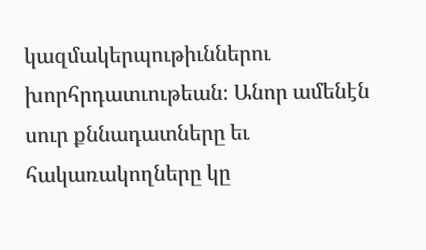կազմակերպութիւններու խորհրդատւութեան։ Անոր ամենէն սուր քննադատները եւ հակառակողները կը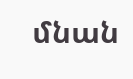մնան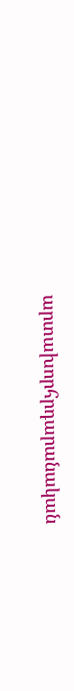արտախորհրդարանական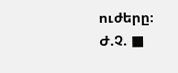ուժերը։
Ժ.Չ. ■